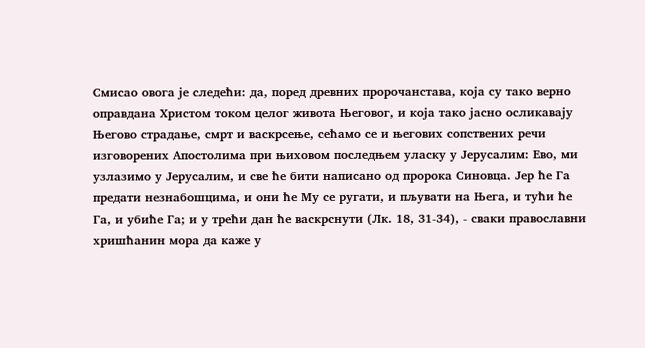Смисао овога је следећи: да, поред древних пророчанстава, која су тако верно оправдана Христом током целог живота Његовог, и која тако јасно осликавају Његово страдање, смрт и васкрсење, сећамо се и његових сопствених речи изговорених Апостолима при њиховом последњем уласку у Јерусалим: Ево, ми узлазимо у Јерусалим, и све ће бити написано од пророка Синовца. Јер ће Га предати незнабошцима, и они ће Му се ругати, и пљувати на Њега, и тући ће Га, и убиће Га; и у трећи дан ће васкрснути (Лк. 18, 31-34), - сваки православни хришћанин мора да каже у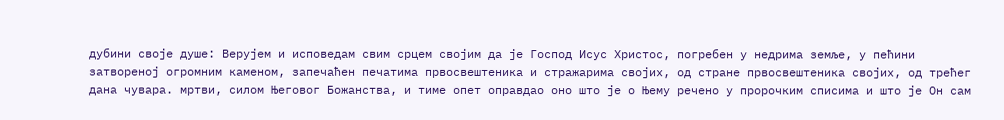дубини своје душе: Верујем и исповедам свим срцем својим да је Господ Исус Христос, погребен у недрима земље, у пећини затвореној огромним каменом, запечаћен печатима првосвештеника и стражарима својих, од стране првосвештеника својих, од трећег дана чувара. мртви, силом Његовог Божанства, и тиме опет оправдао оно што је о Њему речено у пророчким списима и што је Он сам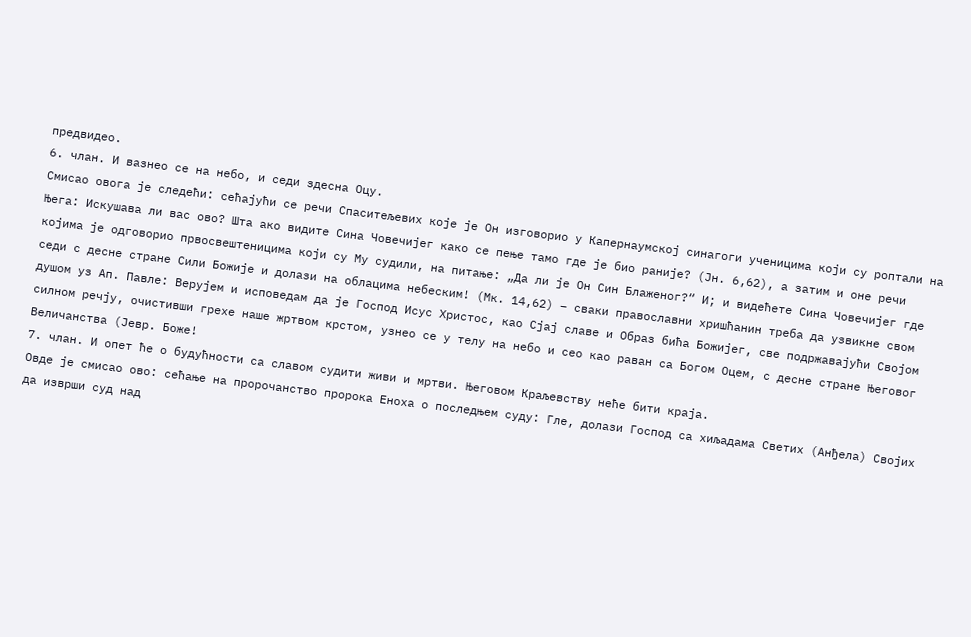предвидео.
6. члан. И вазнео се на небо, и седи здесна Оцу.
Смисао овога је следећи: сећајући се речи Спаситељевих које је Он изговорио у Капернаумској синагоги ученицима који су роптали на Њега: Искушава ли вас ово? Шта ако видите Сина Човечијег како се пење тамо где је био раније? (Јн. 6,62), а затим и оне речи којима је одговорио првосвештеницима који су Му судили, на питање: „Да ли је Он Син Блаженог?“ И; и видећете Сина Човечијег где седи с десне стране Сили Божије и долази на облацима небеским! (Мк. 14,62) – сваки православни хришћанин треба да узвикне свом душом уз Ап. Павле: Верујем и исповедам да је Господ Исус Христос, као Сјај славе и Образ бића Божијег, све подржавајући Својом силном речју, очистивши грехе наше жртвом крстом, узнео се у телу на небо и сео као раван са Богом Оцем, с десне стране Његовог Величанства (Јевр. Боже!
7. члан. И опет ће о будућности са славом судити живи и мртви. Његовом Краљевству неће бити краја.
Овде је смисао ово: сећање на пророчанство пророка Еноха о последњем суду: Гле, долази Господ са хиљадама Светих (Анђела) Својих да изврши суд над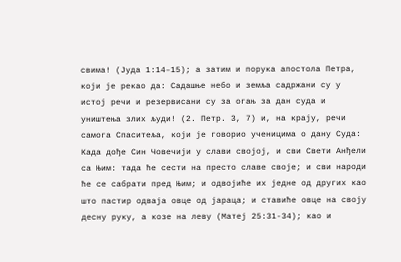свима! (Јуда 1:14–15); а затим и порука апостола Петра, који је рекао да: Садашње небо и земља садржани су у истој речи и резервисани су за огањ за дан суда и уништења злих људи! (2. Петр. 3, 7) и, на крају, речи самога Спаситеља, који је говорио ученицима о дану Суда: Када дође Син Човечији у слави својој, и сви Свети Анђели са Њим: тада ће сести на престо славе своје; и сви народи ће се сабрати пред Њим; и одвојиће их једне од других као што пастир одваја овце од јараца; и ставиће овце на своју десну руку, а козе на леву (Матеј 25:31-34); као и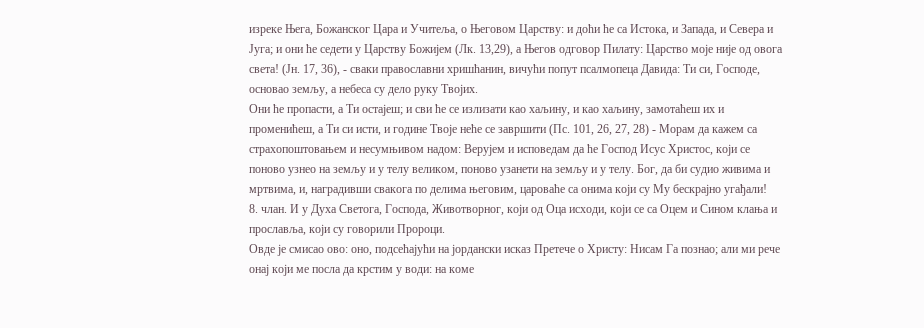изреке Њега, Божанског Цара и Учитеља, о Његовом Царству: и доћи ће са Истока, и Запада, и Севера и Југа; и они ће седети у Царству Божијем (Лк. 13,29), а Његов одговор Пилату: Царство моје није од овога света! (Јн. 17, 36), - сваки православни хришћанин, вичући попут псалмопеца Давида: Ти си, Господе, основао земљу, а небеса су дело руку Твојих.
Они ће пропасти, а Ти остајеш; и сви ће се излизати као хаљину, и као хаљину, замотаћеш их и променићеш, а Ти си исти, и године Твоје неће се завршити (Пс. 101, 26, 27, 28) - Морам да кажем са страхопоштовањем и несумњивом надом: Верујем и исповедам да ће Господ Исус Христос, који се поново узнео на земљу и у телу великом, поново узанети на земљу и у телу. Бог, да би судио живима и мртвима, и, наградивши свакога по делима његовим, цароваће са онима који су Му бескрајно угађали!
8. члан. И у Духа Светога, Господа, Животворног, који од Оца исходи, који се са Оцем и Сином клања и прославља, који су говорили Пророци.
Овде је смисао ово: оно, подсећајући на јордански исказ Претече о Христу: Нисам Га познао; али ми рече онај који ме посла да крстим у води: на коме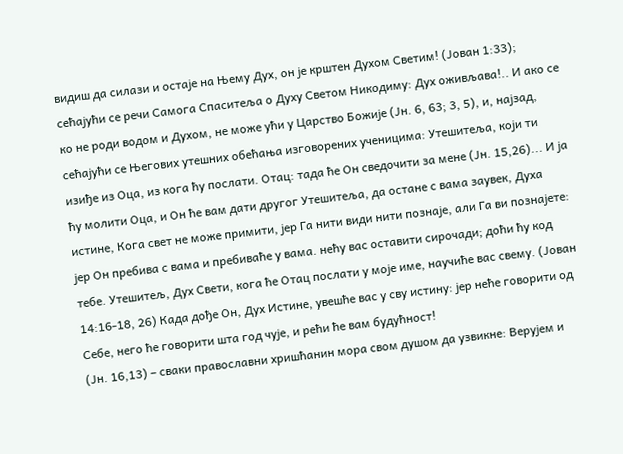видиш да силази и остаје на Њему Дух, он је крштен Духом Светим! (Јован 1:33); сећајући се речи Самога Спаситеља о Духу Светом Никодиму: Дух оживљава!.. И ако се ко не роди водом и Духом, не може ући у Царство Божије (Јн. 6, 63; 3, 5), и, најзад, сећајући се Његових утешних обећања изговорених ученицима: Утешитеља, који ти изиђе из Оца, из кога ћу послати. Отац: тада ће Он сведочити за мене (Јн. 15,26)... И ја ћу молити Оца, и Он ће вам дати другог Утешитеља, да остане с вама заувек, Духа истине, Кога свет не може примити, јер Га нити види нити познаје, али Га ви познајете: јер Он пребива с вама и пребиваће у вама. нећу вас оставити сирочади; доћи ћу код тебе. Утешитељ, Дух Свети, кога ће Отац послати у моје име, научиће вас свему. (Јован 14:16-18, 26) Када дође Он, Дух Истине, увешће вас у сву истину: јер неће говорити од Себе, него ће говорити шта год чује, и рећи ће вам будућност!
(Јн. 16,13) – сваки православни хришћанин мора свом душом да узвикне: Верујем и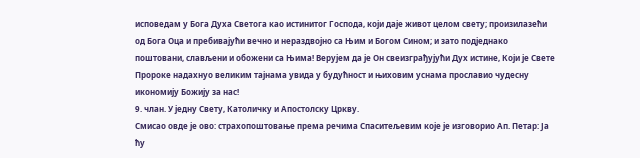исповедам у Бога Духа Светога као истинитог Господа, који даје живот целом свету; произилазећи од Бога Оца и пребивајући вечно и нераздвојно са Њим и Богом Сином; и зато подједнако поштовани, слављени и обожени са Њима! Верујем да је Он свеизграђујући Дух истине, Који је Свете Пророке надахнуо великим тајнама увида у будућност и њиховим уснама прославио чудесну икономију Божију за нас!
9. члан. У једну Свету, Католичку и Апостолску Цркву.
Смисао овде је ово: страхопоштовање према речима Спаситељевим које је изговорио Ап. Петар: Ја ћу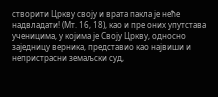створити Цркву своју и врата пакла је неће надвладати! (Мт. 16, 18), као и пре оних упутстава ученицима, у којима је Своју Цркву, односно заједницу верника, представио као највиши и непристрасни земаљски суд,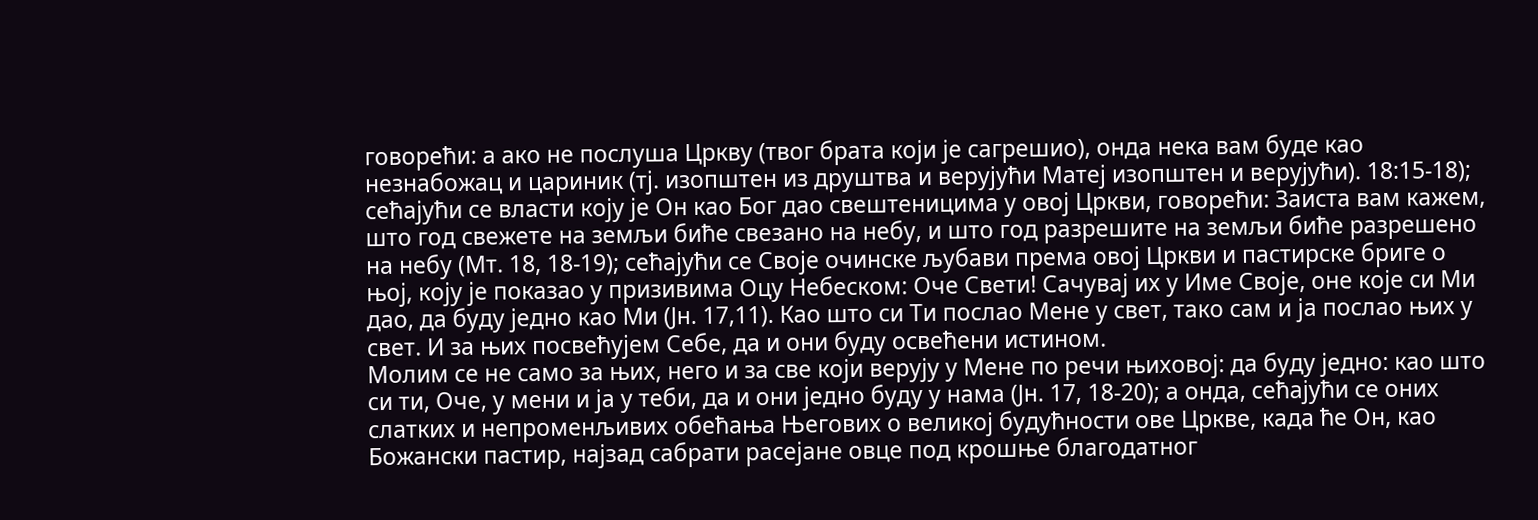говорећи: а ако не послуша Цркву (твог брата који је сагрешио), онда нека вам буде као незнабожац и цариник (тј. изопштен из друштва и верујући Матеј изопштен и верујући). 18:15-18); сећајући се власти коју је Он као Бог дао свештеницима у овој Цркви, говорећи: Заиста вам кажем, што год свежете на земљи биће свезано на небу, и што год разрешите на земљи биће разрешено на небу (Мт. 18, 18-19); сећајући се Своје очинске љубави према овој Цркви и пастирске бриге о њој, коју је показао у призивима Оцу Небеском: Оче Свети! Сачувај их у Име Своје, оне које си Ми дао, да буду једно као Ми (Јн. 17,11). Као што си Ти послао Мене у свет, тако сам и ја послао њих у свет. И за њих посвећујем Себе, да и они буду освећени истином.
Молим се не само за њих, него и за све који верују у Мене по речи њиховој: да буду једно: као што си ти, Оче, у мени и ја у теби, да и они једно буду у нама (Јн. 17, 18-20); а онда, сећајући се оних слатких и непроменљивих обећања Његових о великој будућности ове Цркве, када ће Он, као Божански пастир, најзад сабрати расејане овце под крошње благодатног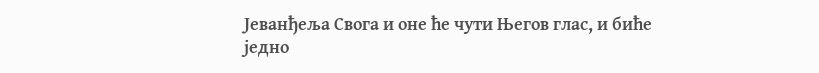Јеванђеља Свога и оне ће чути Његов глас, и биће једно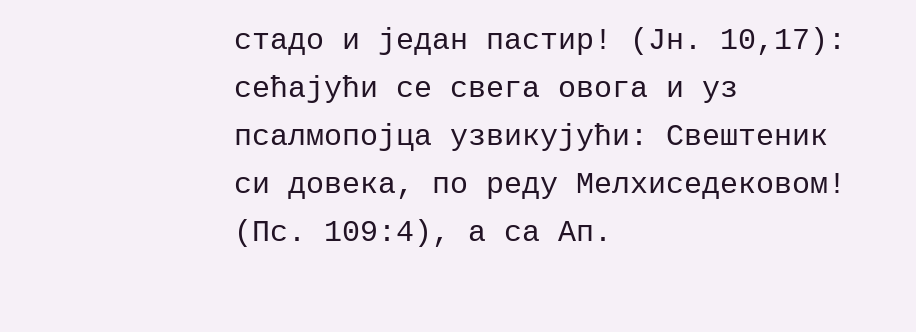стадо и један пастир! (Јн. 10,17): сећајући се свега овога и уз псалмопојца узвикујући: Свештеник си довека, по реду Мелхиседековом! (Пс. 109:4), а са Ап.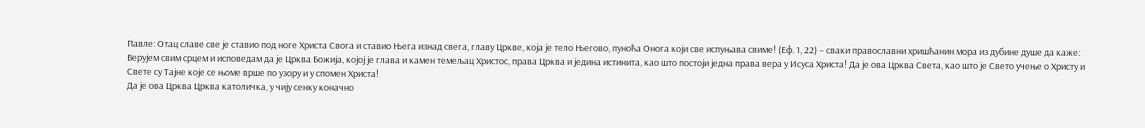Павле: Отац славе све је ставио под ноге Христа Свога и ставио Њега изнад свега, главу Цркве, која је тело Његово, пуноћа Онога који све испуњава свиме! (Еф. 1, 22) – сваки православни хришћанин мора из дубине душе да каже: Верујем свим срцем и исповедам да је Црква Божија, којој је глава и камен темељац Христос, права Црква и једина истинита, као што постоји једна права вера у Исуса Христа! Да је ова Црква Света, као што је Свето учење о Христу и Свете су Тајне које се њоме врше по узору и у спомен Христа!
Да је ова Црква Црква католичка, у чију сенку коначно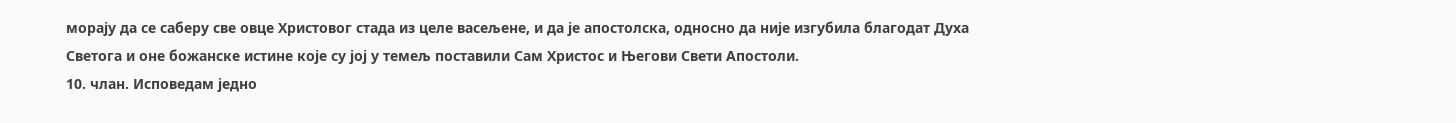морају да се саберу све овце Христовог стада из целе васељене, и да је апостолска, односно да није изгубила благодат Духа Светога и оне божанске истине које су јој у темељ поставили Сам Христос и Његови Свети Апостоли.
10. члан. Исповедам једно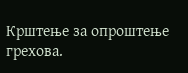Крштење за опроштење грехова.